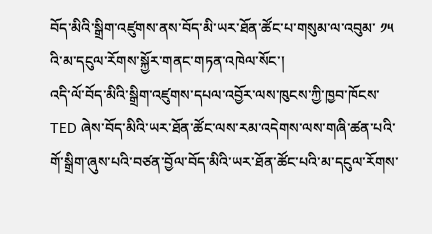བོད་མིའི་སྒྲིག་འཛུགས་ནས་བོད་མི་ཡར་ཐོན་ཚོང་པ་གསུམ་ལ་འབུམ་ ༡༥ འི་མ་དངུལ་རོགས་སྐྱོར་གནང་གཏན་འཁེལ་སོང་།
འདི་ལོ་བོད་མིའི་སྒྲིག་འཛུགས་དཔལ་འབྱོར་ལས་ཁུངས་ཀྱི་ཁྱབ་ཁོངས་ TED ཞེས་བོད་མིའི་ཡར་ཐོན་ཚོང་ལས་རམ་འདེགས་ལས་གཞི་ཚན་པའི་གོ་སྒྲིག་ཞུས་པའི་བཙན་བྱོལ་བོད་མིའི་ཡར་ཐོན་ཚོང་པའི་མ་དངུལ་རོགས་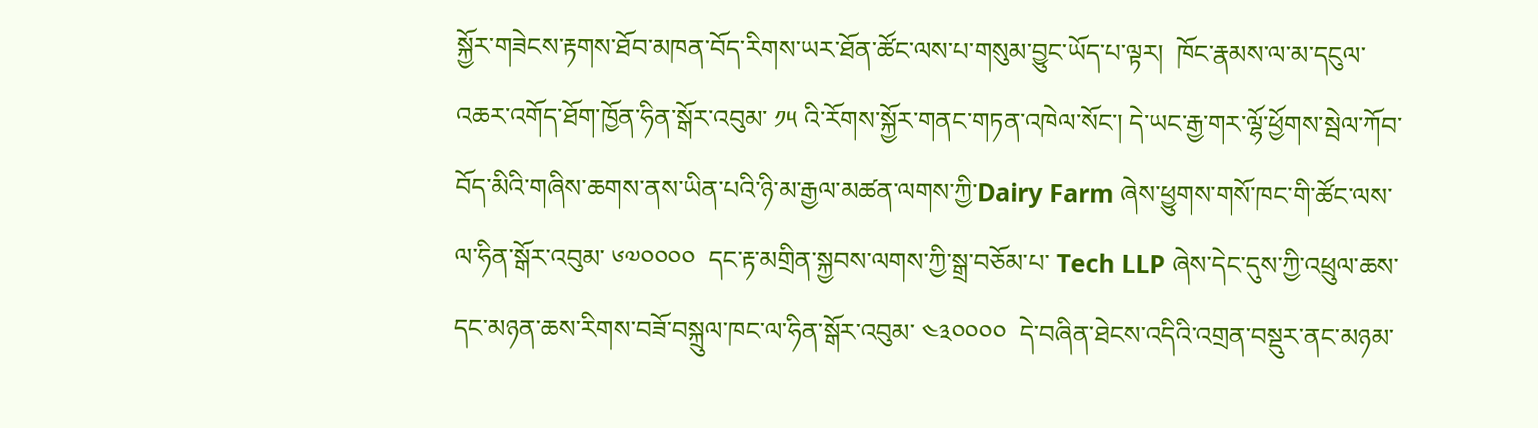སྐྱོར་གཟེངས་རྟགས་ཐོབ་མཁན་བོད་རིགས་ཡར་ཐོན་ཚོང་ལས་པ་གསུམ་བྱུང་ཡོད་པ་ལྟར།  ཁོང་རྣམས་ལ་མ་དངུལ་འཆར་འགོད་ཐོག་ཁྱོན་ཧིན་སྒོར་འབུམ་ ༡༥ འི་རོགས་སྐྱོར་གནང་གཏན་འཁེལ་སོང་། དེ་ཡང་རྒྱ་གར་ལྷོ་ཕྱོགས་སྦེལ་ཀོབ་བོད་མིའི་གཞིས་ཆགས་ནས་ཡིན་པའི་ཉི་མ་རྒྱལ་མཚན་ལགས་ཀྱི་Dairy Farm ཞེས་ཕྱུགས་གསོ་ཁང་གི་ཚོང་ལས་ལ་ཧིན་སྒོར་འབུམ་ ༦༧༠༠༠༠  དང་རྟ་མགྲིན་སྐྱབས་ལགས་ཀྱི་སྒྲ་བཅོམ་པ་ Tech LLP ཞེས་དེང་དུས་ཀྱི་འཕྲུལ་ཆས་དང་མཉན་ཆས་རིགས་བཟོ་བསྐྲུལ་ཁང་ལ་ཧིན་སྒོར་འབུམ་ ༤༣༠༠༠༠  དེ་བཞིན་ཐེངས་འདིའི་འགྲན་བསྡུར་ནང་མཉམ་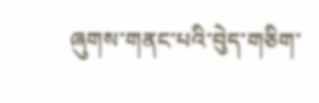ཞུགས་གནང་པའི་བེུད་གཅིག་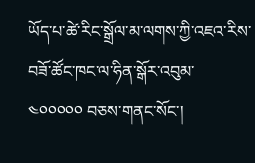ཡོད་པ་ཚེ་རིང་སྒྲོལ་མ་ལགས་ཀྱི་འཇའ་རིས་བཟོ་ཚོང་ཁང་ལ་ཧིན་སྒོར་འབུམ་ ༤༠༠༠༠༠ བཅས་གནང་སོང་།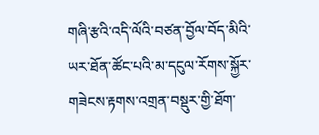གཞི་རྩའི་འདི་ལོའི་བཙན་བྱོལ་བོད་མིའི་ཡར་ཐོན་ཚོང་པའི་མ་དངུལ་རོགས་སྐྱོར་གཟེངས་རྟགས་འགྲན་བསྡུར་གྱི་ཐོག་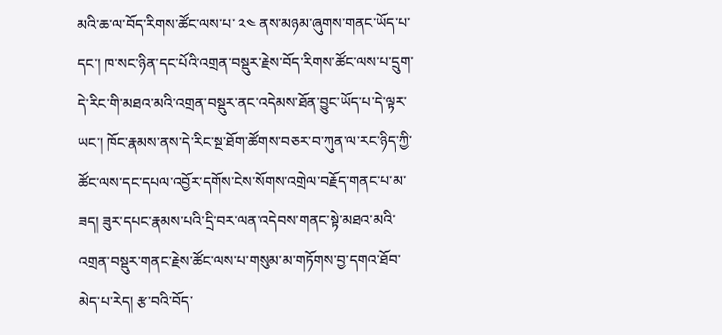མའི་ཆ་ལ་བོད་རིགས་ཚོང་ལས་པ་ ༢༤ ནས་མཉམ་ཞུགས་གནང་ཡོད་པ་དང་། ཁ་སང་ཉིན་དང་པོའི་འགྲན་བསྡུར་རྗེས་བོད་རིགས་ཚོང་ལས་པ་དྲུག་དེ་རིང་གི་མཐའ་མའི་འགྲན་བསྡུར་ནང་འདེམས་ཐོན་བྱུང་ཡོད་པ་དེ་ལྟར་ཡང་། ཁོང་རྣམས་ནས་དེ་རིང་སྔ་ཐོག་ཚོགས་བཅར་བ་ཀུན་ལ་རང་ཉིད་ཀྱི་ཚོང་ལས་དང་དཔལ་འབྱོར་དགོས་ངེས་སོགས་འགྲེལ་བརྗོད་གནང་པ་མ་ཟད། ཟུར་དཔང་རྣམས་པའི་དྲི་བར་ལན་འདེབས་གནང་སྟེ་མཐའ་མའི་འགྲན་བསྡུར་གནང་རྗེས་ཚོང་ལས་པ་གསུམ་མ་གཏོགས་བྱ་དགའ་ཐོབ་མེད་པ་རེད། རྩ་བའི་བོད་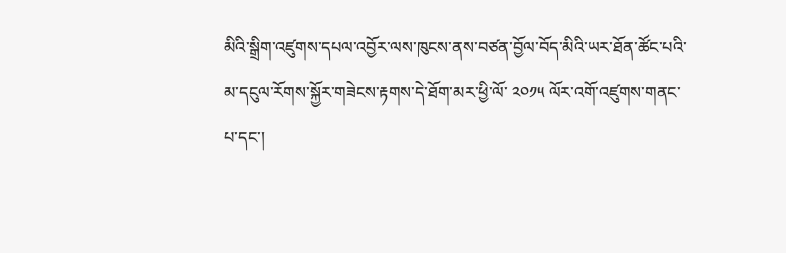མིའི་སྒྲིག་འཛུགས་དཔལ་འབྱོར་ལས་ཁུངས་ནས་བཙན་བྱོལ་བོད་མིའི་ཡར་ཐོན་ཚོང་པའི་མ་དངུལ་རོགས་སྐྱོར་གཟེངས་རྟགས་དེ་ཐོག་མར་ཕྱི་ལོ་ ༢༠༡༥ ལོར་འགོ་འཛུགས་གནང་པ་དང་།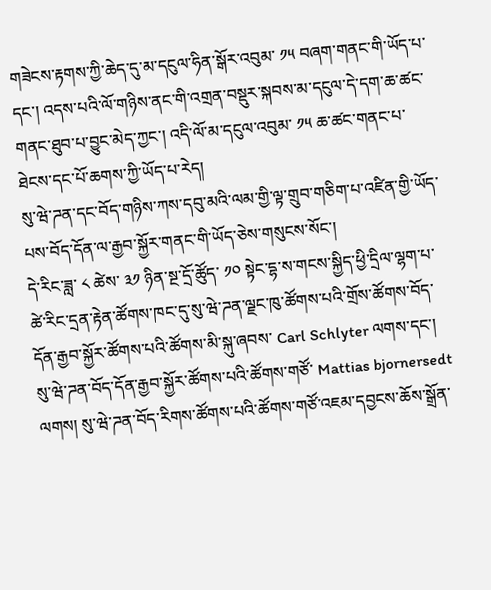གཟེངས་རྟགས་ཀྱི་ཆེད་དུ་མ་དངུལ་ཧིན་སྒོར་འབུམ་ ༡༥ བཞག་གནང་གི་ཡོད་པ་དང་། འདས་པའི་ལོ་གཉིས་ནང་གི་འགྲན་བསྡུར་སྐབས་མ་དངུལ་དེ་དག་ཆ་ཚང་གནང་ཐུབ་པ་བྱུང་མེད་ཀྱང་། འདི་ལོ་མ་དངུལ་འབུམ་ ༡༥ ཆ་ཚང་གནང་པ་ཐེངས་དང་པོ་ཆགས་ཀྱི་ཡོད་པ་རེད།
སུ་ཝེ་ཌན་དང་བོད་གཉིས་ཀས་དབུ་མའི་ལམ་གྱི་ལྟ་གྲུབ་གཅིག་པ་འཛིན་གྱི་ཡོད་པས་བོད་དོན་ལ་རྒྱབ་སྐྱོར་གནང་གི་ཡོད་ཅེས་གསུངས་སོང་།
དེ་རིང་ཟླ་ ༨ ཚེས་ ༣༡ ཉིན་སྔ་དྲོ་ཚོུད་ ༡༠ སྟེང་དྷ་ས་གངས་སྐྱིད་ཕྱི་དྲིལ་ལྷག་པ་ཚེ་རིང་དྲན་རྟེན་ཚོགས་ཁང་དུ་སུ་ཝེ་ཌན་ལྗང་ཁུ་ཚོགས་པའི་གྲོས་ཚོགས་བོད་དོན་རྒྱབ་སྐྱོར་ཚོགས་པའི་ཚོགས་མི་སྐུ་ཞབས་ Carl Schlyter ལགས་དང་། སུ་ཝེ་ཌན་བོད་དོན་རྒྱབ་སྐྱོར་ཚོགས་པའི་ཚོགས་གཙོ་ Mattias bjornersedt ལགས། སུ་ཝེ་ཌན་བོད་རིགས་ཚོགས་པའི་ཚོགས་གཙོ་འཇམ་དབྱངས་ཆོས་སྒྲོན་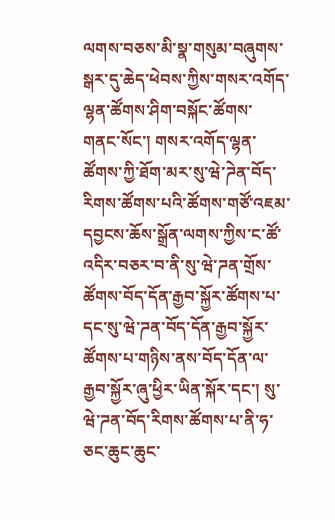ལགས་བཅས་མི་སྣ་གསུམ་བཞུགས་སྒར་དུ་ཆེད་ཕེབས་ཀྱིས་གསར་འགོད་ལྷན་ཚོགས་ཤིག་བསྐོང་ཚོགས་གནང་སོང་། གསར་འགོད་ལྷན་ཚོགས་ཀྱི་ཐོག་མར་སུ་ཝེ་ཌེན་བོད་རིགས་ཚོགས་པའི་ཚོགས་གཙོ་འཇམ་དབྱངས་ཆོས་སྒྲོན་ལགས་ཀྱིས་ང་ཚོ་འདིར་བཅར་བ་ནི་སུ་ཝེ་ཌན་གྲོས་ཚོགས་བོད་དོན་རྒྱབ་སྐྱོར་ཚོགས་པ་དང་སུ་ཝེ་ཌན་བོད་དོན་རྒྱབ་སྐྱོར་ཚོགས་པ་གཉིས་ནས་བོད་དོན་ལ་རྒྱབ་སྐྱོར་ཞུ་ཕྱིར་ཡིན་སྐོར་དང་། སུ་ཝེ་ཌན་བོད་རིགས་ཚོགས་པ་ནི་ཧ་ཅང་ཆུང་ཆུང་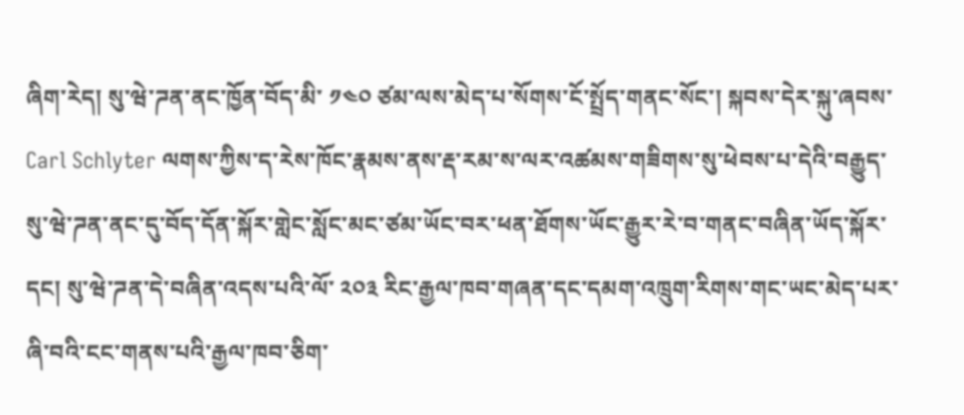ཞིག་རེད། སུ་ཝེ་ཌན་ནང་ཁྱོན་བོད་མི་ ༡༤༠ ཙམ་ལས་མེད་པ་སོགས་ངོ་སྤྲོད་གནང་སོང་། སྐབས་དེར་སྐུ་ཞབས་ Carl Schlyter ལགས་ཀྱིས་ད་རེས་ཁོང་རྣམས་ནས་རྡ་རམ་ས་ལར་འཚམས་གཟིགས་སུ་ཕེབས་པ་དེའི་བརྒྱུད་སུ་ཝེ་ཌན་ནང་དུ་བོད་དོན་སྐོར་གླེང་སློང་མང་ཙམ་ཡོང་བར་ཕན་ཐོགས་ཡོང་རྒྱུར་རེ་བ་གནང་བཞིན་ཡོད་སྐོར་དང། སུ་ཝེ་ཌན་དེ་བཞིན་འདས་པའི་ལོ་ ༢༠༣ རིང་རྒྱལ་ཁབ་གཞན་དང་དམག་འཁྲུག་རིགས་གང་ཡང་མེད་པར་ཞི་བའི་ངང་གནས་པའི་རྒྱལ་ཁབ་ཅིག་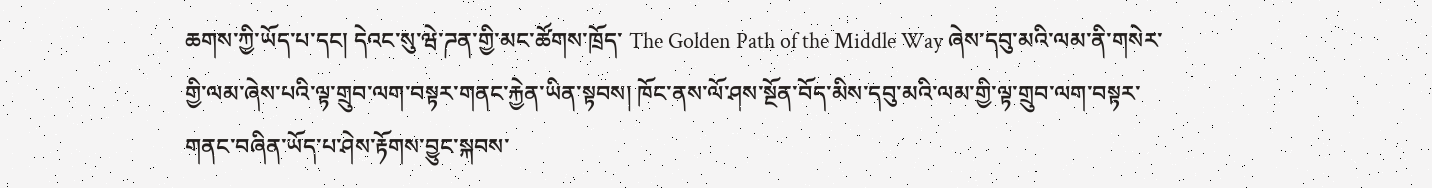ཆགས་ཀྱི་ཡོད་པ་དང། དེའང་སུ་ཝེ་ཌན་གྱི་མང་ཚོགས་ཁྲོད་ The Golden Path of the Middle Way ཞེས་དབུ་མའི་ལམ་ནི་གསེར་གྱི་ལམ་ཞེས་པའི་ལྟ་གྲུབ་ལག་བསྟར་གནང་རྐྱེན་ཡིན་སྟབས། ཁོང་ནས་ལོ་ཤས་སྔོན་བོད་མིས་དབུ་མའི་ལམ་གྱི་ལྟ་གྲུབ་ལག་བསྟར་གནང་བཞིན་ཡོད་པ་ཤེས་རྟོགས་བྱུང་སྐབས་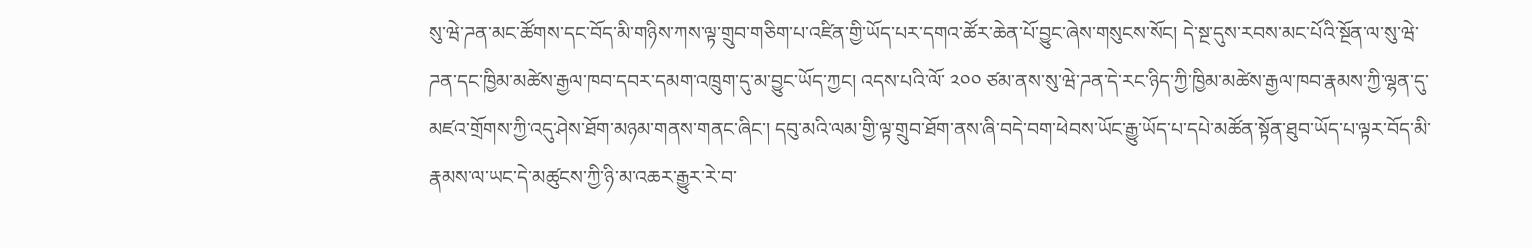སུ་ཝེ་ཌན་མང་ཚོགས་དང་བོད་མི་གཉིས་ཀས་ལྟ་གྲུབ་གཅིག་པ་འཛིན་གྱི་ཡོད་པར་དགའ་ཚོར་ཆེན་པོ་བྱུང་ཞེས་གསུངས་སོང། དེ་སྔ་དུས་རབས་མང་པོའི་སྔོན་ལ་སུ་ཝེ་ཌན་དང་ཁྱིམ་མཚེས་རྒྱལ་ཁབ་དབར་དམག་འཁྲུག་དུ་མ་བྱུང་ཡོད་ཀྱང། འདས་པའི་ལོ་ ༢༠༠ ཙམ་ནས་སུ་ཝེ་ཌན་དེ་རང་ཉིད་ཀྱི་ཁྱིམ་མཚེས་རྒྱལ་ཁབ་རྣམས་ཀྱི་ལྷན་དུ་མཛའ་གྲོགས་ཀྱི་འདུ་ཤེས་ཐོག་མཉམ་གནས་གནང་ཞིང་། དབུ་མའི་ལམ་གྱི་ལྟ་གྲུབ་ཐོག་ནས་ཞི་བདེ་བག་ཕེབས་ཡོང་རྒྱུ་ཡོད་པ་དཔེ་མཚོན་སྟོན་ཐུབ་ཡོད་པ་ལྟར་བོད་མི་རྣམས་ལ་ཡང་དེ་མཚུངས་ཀྱི་ཉི་མ་འཆར་རྒྱུར་རེ་བ་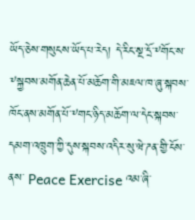ཡོད་ཅེས་གསུངས་ཡོད་པ་རེད། དེ་རིང་སྔ་དྲོ་༸གོང་ས་༸སྐྱབས་མགོན་ཆེན་པོ་མཆོག་གི་མཇལ་ཁ་ཞུ་སྐབས་ཁོང་ནས་མགོན་པོ་༸གང་ཉིད་མཆོག་ལ་དེང་སྐབས་དམག་འཁྲུག་ཀྱི་དུས་སྐབས་འདིར་སུ་ཝེ་ཌན་གྱི་ངོས་ནས་ Peace Exercise འམ་ཞི་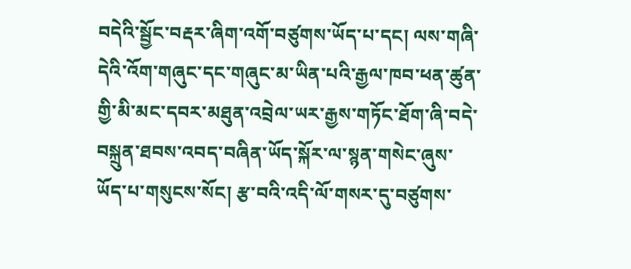བདེའི་སྦྱོང་བརྡར་ཞིག་འགོ་བཙུགས་ཡོད་པ་དང། ལས་གཞི་དེའི་འོག་གཞུང་དང་གཞུང་མ་ཡིན་པའི་རྒྱལ་ཁབ་ཕན་ཚུན་གྱི་མི་མང་དབར་མཐུན་འབྲེལ་ཡར་རྒྱས་གཏོང་ཐོག་ཞི་བདེ་བསྐྲུན་ཐབས་འབད་བཞིན་ཡོད་སྐོར་ལ་སྙན་གསེང་ཞུས་ཡོད་པ་གསུངས་སོང། རྩ་བའི་འདི་ལོ་གསར་དུ་བཙུགས་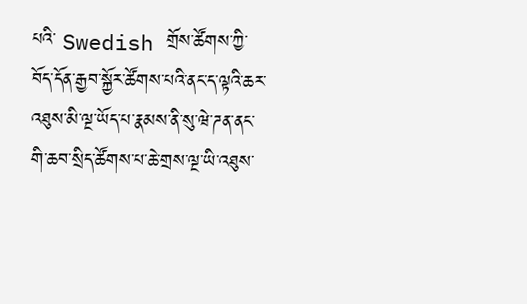པའི་ Swedish གྲོས་ཚོགས་ཀྱི་བོད་དོན་རྒྱབ་སྐྱོར་ཚོགས་པའི་ནང་ད་ལྟའི་ཆར་འཐུས་མི་ལྔ་ཡོད་པ་རྣམས་ནི་སུ་ཝེ་ཌན་ནང་གི་ཆབ་སྲིད་ཚོགས་པ་ཆེ་གྲས་ལྔ་ཡི་འཐུས་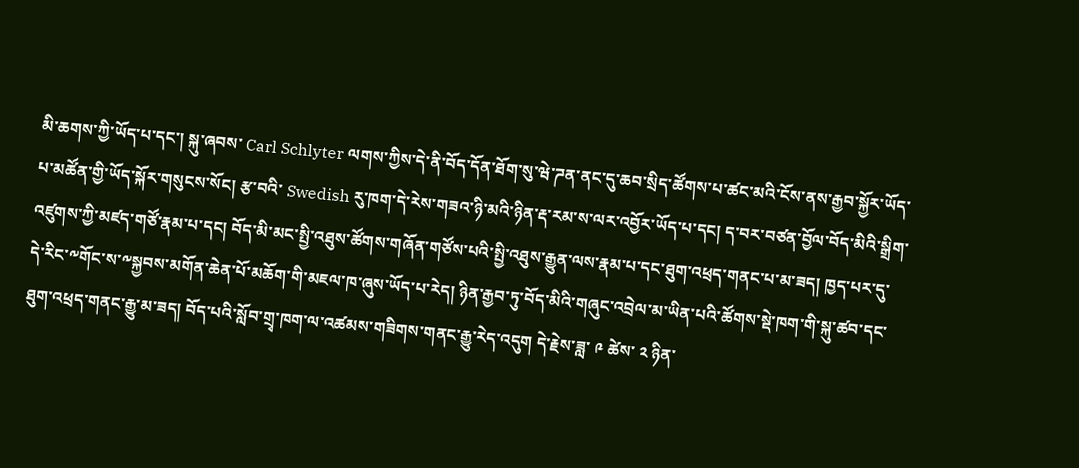མི་ཆགས་ཀྱི་ཡོད་པ་དང་། སྐུ་ཞབས་ Carl Schlyter ལགས་ཀྱིས་དེ་ནི་བོད་དོན་ཐོག་སུ་ཝེ་ཌན་ནང་དུ་ཆབ་སྲིད་ཚོགས་པ་ཚང་མའི་ངོས་ནས་རྒྱབ་སྐྱོར་ཡོད་པ་མཚོན་གྱི་ཡོད་སྐོར་གསུངས་སོང། རྩ་བའི་ Swedish རུ་ཁག་དེ་རེས་གཟའ་ཉི་མའི་ཉིན་རྡ་རམ་ས་ལར་འབྱོར་ཡོད་པ་དང། ད་བར་བཙན་བྱོལ་བོད་མིའི་སྒྲིག་འཛུགས་ཀྱི་མཛད་གཙོ་རྣམ་པ་དང། བོད་མི་མང་སྤྱི་འཐུས་ཚོགས་གཞོན་གཙོས་པའི་སྤྱི་འཐུས་རྒྱུན་ལས་རྣམ་པ་དང་ཐུག་འཕྲད་གནང་པ་མ་ཟད། ཁྱད་པར་དུ་དེ་རིང་༸གོང་ས་༸སྐྱབས་མགོན་ཆེན་པོ་མཆོག་གི་མཇལ་ཁ་ཞུས་ཡོད་པ་རེད། ཉིན་རྒྱབ་ཏུ་བོད་མིའི་གཞུང་འབྲེལ་མ་ཡིན་པའི་ཚོགས་སྡེ་ཁག་གི་སྐུ་ཚབ་དང་ཐུག་འཕྲད་གནང་རྒྱུ་མ་ཟད། བོད་པའི་སློབ་གྲྭ་ཁག་ལ་འཚམས་གཟིགས་གནང་རྒྱུ་རེད་འདུག དེ་རྗེས་ཟླ་ ༩ ཚེས་ ༢ ཉིན་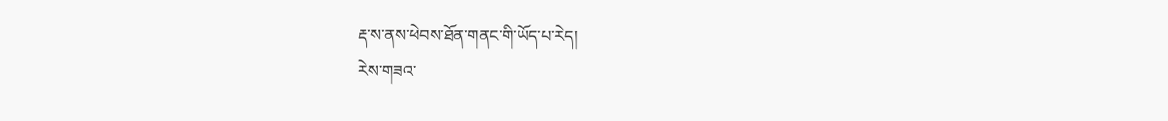རྡ་ས་ནས་ཕེབས་ཐོན་གནང་གི་ཡོད་པ་རེད།
རེས་གཟའ་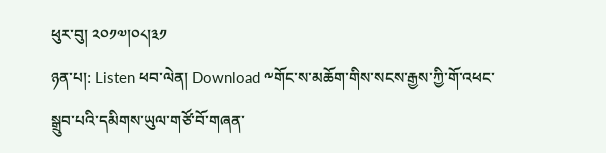ཕུར་བུ། ༢༠༡༧།༠༨།༣༡
ཉན་པ།: Listen ཕབ་ལེན། Download ༸གོང་ས་མཆོག་གིས་སངས་རྒྱས་ཀྱི་གོ་འཕང་སྒྲུབ་པའི་དམིགས་ཡུལ་གཙོ་བོ་གཞན་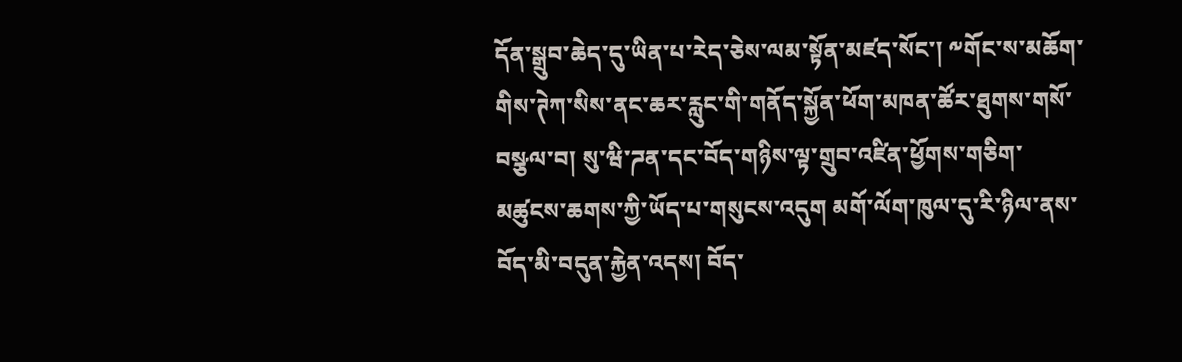དོན་སྒྲུབ་ཆེད་དུ་ཡིན་པ་རེད་ཅེས་ལམ་སྟོན་མཛད་སོང་། ༸གོང་ས་མཆོག་གིས་ཊེཀ་སིས་ནང་ཆར་རླུང་གི་གནོད་སྐྱོན་ཕོག་མཁན་ཚོར་ཐུགས་གསོ་བསྩལ་བ། སུ་ཝི་ཌན་དང་བོད་གཉིས་ལྟ་གྲུབ་འཛིན་ཕྱོགས་གཅིག་མཚུངས་ཆགས་ཀྱི་ཡོད་པ་གསུངས་འདུག མགོ་ལོག་ཁུལ་དུ་རི་ཉིལ་ནས་བོད་མི་བདུན་རྐྱེན་འདས། བོད་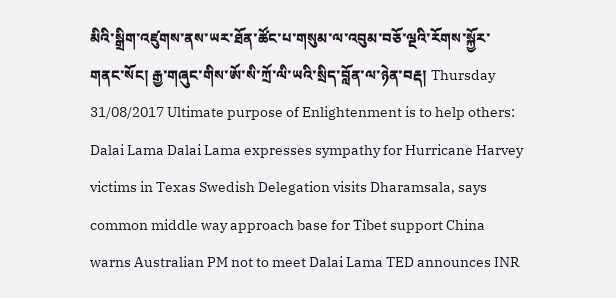མིའི་སྒྲིག་འཛུགས་ནས་ཡར་ཐོན་ཚོང་པ་གསུམ་ལ་འབུམ་བཅོ་ལྔའི་རོགས་སྐྱོར་གནང་སོང། རྒྱ་གཞུང་གིས་ཨོ་སི་ཀྲོ་ལི་ཡའི་སྲིད་བློན་ལ་ཉེན་བརྡ། Thursday 31/08/2017 Ultimate purpose of Enlightenment is to help others: Dalai Lama Dalai Lama expresses sympathy for Hurricane Harvey victims in Texas Swedish Delegation visits Dharamsala, says common middle way approach base for Tibet support China warns Australian PM not to meet Dalai Lama TED announces INR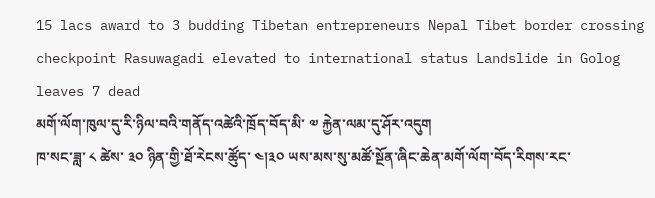15 lacs award to 3 budding Tibetan entrepreneurs Nepal Tibet border crossing checkpoint Rasuwagadi elevated to international status Landslide in Golog leaves 7 dead
མགོ་ལོག་ཁུལ་དུ་རི་ཉིལ་བའི་གནོད་འཚེའི་ཁྲོད་བོད་མི་ ༧ རྐྱེན་ལམ་དུ་ཤོར་འདུག
ཁ་སང་ཟླ་ ༨ ཚེས་ ༣༠ ཉིན་གྱི་ཐོ་རེངས་ཚོུད་ ༤།༣༠ ཡས་མས་སུ་མཚོ་སྔོན་ཞིང་ཆེན་མགོ་ལོག་བོད་རིགས་རང་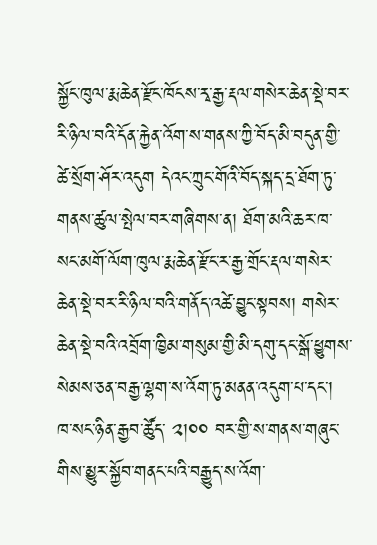སྐྱོང་ཁུལ་རྨ་ཆེན་རྫོང་ཁོངས་རྭ་རྒྱ་རྡལ་གསེར་ཆེན་སྡེ་བར་རི་ཉིལ་བའི་དོན་རྐྱེན་འོག་ས་གནས་ཀྱི་བོད་མི་བདུན་གྱི་ཚེ་སྲོག་ཤོར་འདུག དེའང་ཀྲུང་གོའི་བོད་སྐད་དྲ་ཐོག་ཏུ་གནས་ཚུལ་སྤེལ་བར་གཞིགས་ན། ཐོག་མའི་ཆར་ཁ་སང་མགོ་ལོག་ཁུལ་རྨ་ཆེན་རྫོང་ར་རྒྱ་གྲོང་རྡལ་གསེར་ཆེན་སྡེ་བར་རི་ཉིལ་བའི་གནོད་འཚེ་བྱུང་སྟབས། གསེར་ཆེན་སྡེ་བའི་འབྲོག་ཁྱིམ་གསུམ་གྱི་མི་དགུ་དང་སྒོ་ཕྱུགས་སེམས་ཅན་བརྒྱ་ལྷག་ས་འོག་ཏུ་མནན་འདུག་པ་དང་། ཁ་སང་ཉིན་རྒྱབ་ཚོུད་ ༢།༠༠ བར་གྱི་ས་གནས་གཞུང་གིས་མྱུར་སྐྱོབ་གནང་པའི་བརྒྱུད་ས་འོག་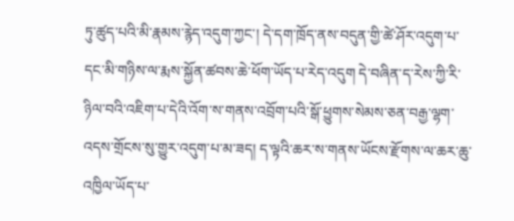ཏུ་ཚུད་པའི་མི་རྣམས་རྙེད་འདུག་ཀྱང་། དེ་དག་ཁྲོད་ནས་བདུན་གྱི་ཚེ་ཤོར་འདུག་པ་དང་མི་གཉིས་ལ་རྨས་སྐྱོན་ཚབས་ཆེ་ཕོག་ཡོད་པ་རེད་འདུག དེ་བཞིན་ད་རེས་ཀྱི་རི་ཉིལ་བའི་འཇིག་པ་དེའི་འོག་ས་གནས་འབྲོག་པའི་སྒོ་ཕྱུགས་སེམས་ཅན་བརྒྱ་ལྷག་འདས་གྲོངས་སུ་གྱུར་འདུག་པ་མ་ཟད། ད་ལྟའི་ཆར་ས་གནས་ཡོངས་རྫོགས་ལ་ཆར་ཆུ་འཁྱིལ་ཡོད་པ་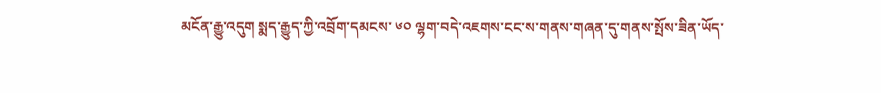མངོན་རྒྱུ་འདུག སྨད་རྒྱུད་ཀྱི་འབྲོག་དམངས་ ༦༠ ལྷག་བདེ་འཇགས་ངང་ས་གནས་གཞན་དུ་གནས་སྤོས་ཟིན་ཡོད་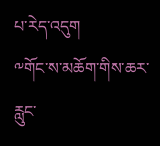པ་རེད་འདུག
༸གོང་ས་མཆོག་གིས་ཆར་རླུང་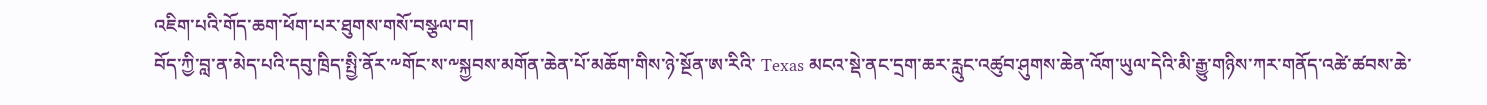འཇིག་པའི་གོད་ཆག་ཕོག་པར་ཐུགས་གསོ་བསྩལ་བ།
བོད་ཀྱི་བླ་ན་མེད་པའི་དབུ་ཁྲིད་སྤྱི་ནོར་༸གོང་ས་༸སྐྱབས་མགོན་ཆེན་པོ་མཆོག་གིས་ཉེ་སྔོན་ཨ་རིའི་ Texas མངའ་སྡེ་ནང་དྲག་ཆར་རླུང་འཚུབ་ཤུགས་ཆེན་འོག་ཡུལ་དེའི་མི་རྒྱུ་གཉིས་ཀར་གནོད་འཚེ་ཚབས་ཆེ་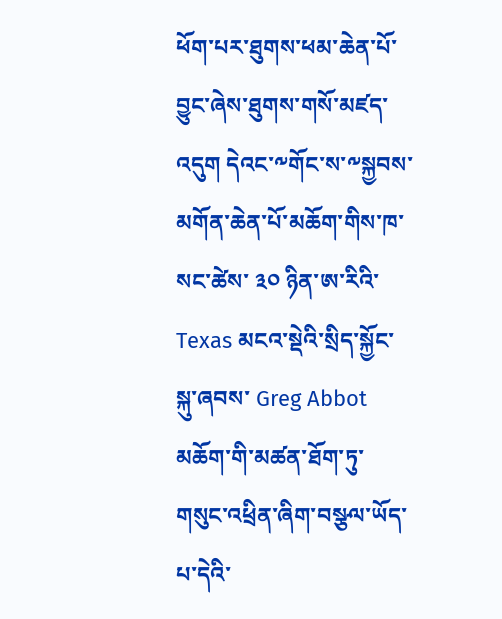ཕོག་པར་ཐུགས་ཕམ་ཆེན་པོ་བྱུང་ཞེས་ཐུགས་གསོ་མཛད་འདུག དེའང་༸གོང་ས་༸སྐྱབས་མགོན་ཆེན་པོ་མཆོག་གིས་ཁ་སང་ཚེས་ ༣༠ ཉིན་ཨ་རིའི་ Texas མངའ་སྡེའི་སྲིད་སྐྱོང་སྐུ་ཞབས་ Greg Abbot མཆོག་གི་མཚན་ཐོག་ཏུ་གསུང་འཕྲིན་ཞིག་བསྩལ་ཡོད་པ་དེའི་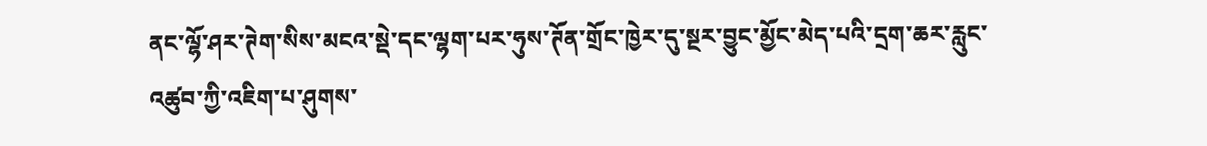ནང་ལྷོ་ཤར་ཊེག་སིས་མངའ་སྡེ་དང་ལྷག་པར་ཧུས་ཊོན་གྲོང་ཁྱེར་དུ་སྔར་བྱུང་མྱོང་མེད་པའི་དྲག་ཆར་རླུང་འཚུབ་ཀྱི་འཇིག་པ་ཤུགས་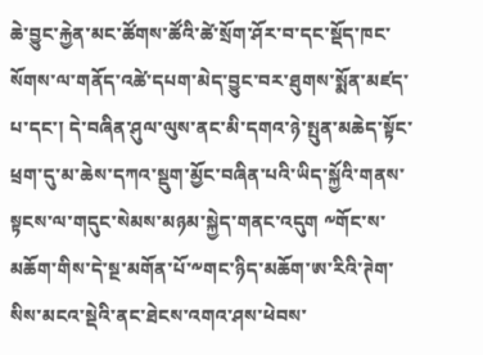ཆེ་བྱུང་རྐྱེན་མང་ཚོགས་ཚོའི་ཚེ་སྲོག་ཤོར་བ་དང་སྡོད་ཁང་སོགས་ལ་གནོད་འཚེ་དཔག་མེད་བྱུང་བར་ཐུགས་སྨོན་མཛད་པ་དང་། དེ་བཞིན་ཤུལ་ལུས་ནང་མི་དགའ་ཉེ་སྤུན་མཆེད་སྟོང་ཕྲག་དུ་མ་ཆེས་དཀའ་སྡུག་མྱོང་བཞིན་པའི་ཡིད་སྐྱོའི་གནས་སྟངས་ལ་གདུང་སེམས་མཉམ་སྐྱེད་གནང་འདུག ༸གོང་ས་མཆོག་གིས་དེ་སྔ་མགོན་པོ་༸གང་ཉིད་མཆོག་ཨ་རིའི་ཊེག་སིས་མངའ་སྡེའི་ནང་ཐེངས་འགའ་ཤས་ཕེབས་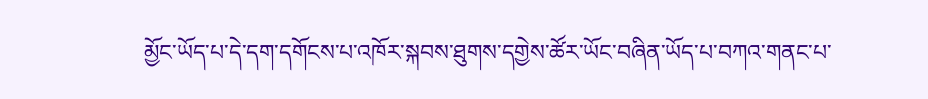མྱོང་ཡོད་པ་དེ་དག་དགོངས་པ་འཁོར་སྐབས་ཐུགས་དགྱེས་ཚོར་ཡོང་བཞིན་ཡོད་པ་བཀའ་གནང་པ་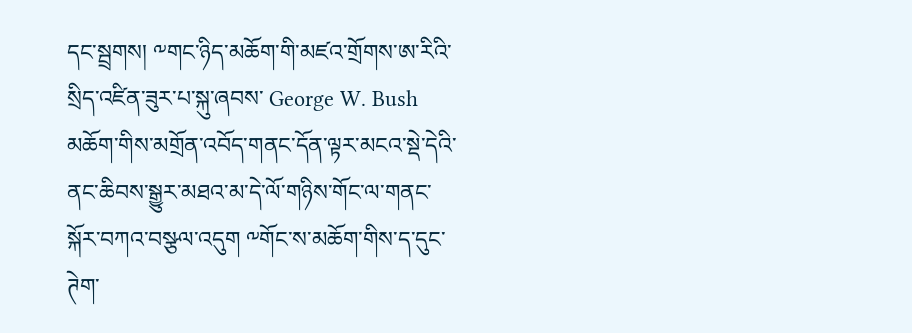དང་སྦྲགས། ༸གང་ཉིད་མཆོག་གི་མཛའ་གྲོགས་ཨ་རིའི་སྲིད་འཛིན་ཟུར་པ་སྐུ་ཞབས་ George W. Bush མཆོག་གིས་མགྲོན་འབོད་གནང་དོན་ལྟར་མངའ་སྡེ་དེའི་ནང་ཆིབས་སྒྱུར་མཐའ་མ་དེ་ལོ་གཉིས་གོང་ལ་གནང་སྐོར་བཀའ་བསྩལ་འདུག ༸གོང་ས་མཆོག་གིས་ད་དུང་ཊེག་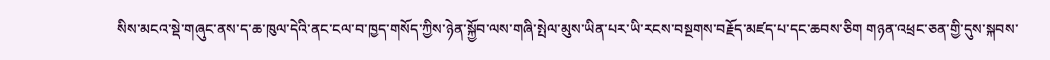སིས་མངའ་སྡེ་གཞུང་ནས་ད་ཆ་ཁུལ་དེའི་ནང་ངལ་བ་ཁྱད་གསོད་ཀྱིས་ཉེན་སྐྱོབ་ལས་གཞི་སྤེལ་མུས་ཡིན་པར་ཡི་རངས་བསྔགས་བརྗོད་མཛད་པ་དང་ཆབས་ཅིག གཉན་འཕྲང་ཅན་གྱི་དུས་སྐབས་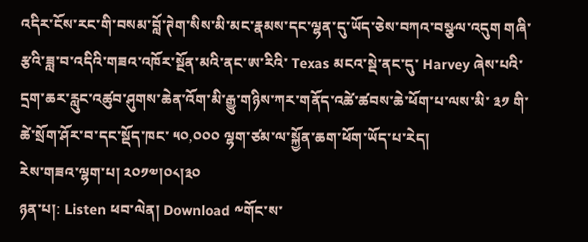འདིར་ངོས་རང་གི་བསམ་བློ་ཊེག་སིས་མི་མང་རྣམས་དང་ལྷན་དུ་ཡོད་ཅེས་བཀའ་བསྩལ་འདུག གཞི་རྩའི་ཟླ་བ་འདིའི་གཟའ་འཁོར་སྔོན་མའི་ནང་ཨ་རིའི་ Texas མངའ་སྡེ་ནང་དུ་ Harvey ཞེས་པའི་དྲག་ཆར་རླུང་འཚུབ་ཤུགས་ཆེན་འོག་མི་རྒྱུ་གཉིས་ཀར་གནོད་འཚེ་ཚབས་ཆེ་ཕོག་པ་ལས་མི་ ༣༡ གི་ཚེ་སྲོག་ཤོར་བ་དང་སྡོད་ཁང་ ༥༠,༠༠༠ ལྷག་ཙམ་ལ་སྐྱོན་ཆག་ཕོག་ཡོད་པ་རེད།
རེས་གཟའ་ལྷག་པ། ༢༠༡༧།༠༨།༣༠
ཉན་པ།: Listen ཕབ་ལེན། Download ༸གོང་ས་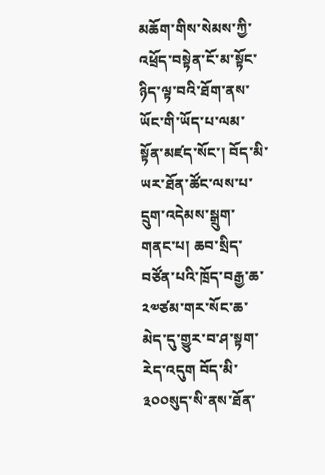མཆོག་གིས་སེམས་ཀྱི་འཕྲོད་བསྟེན་ངོ་མ་སྟོང་ཉིད་ལྟ་བའི་ཐོག་ནས་ཡོང་གི་ཡོད་པ་ལམ་སྟོན་མཛད་སོང་། བོད་མི་ཡར་ཐོན་ཚོང་ལས་པ་དྲུག་འདེམས་སྒྲུག་གནང་པ། ཆབ་སྲིད་བཙོན་པའི་ཁྲོད་བརྒྱ་ཆ་༢༧ཙམ་གར་སོང་ཆ་མེད་དུ་གྱུར་བ་ཤ་སྟག་རེད་འདུག བོད་མི་༣༠༠སུད་སི་ནས་ཐོན་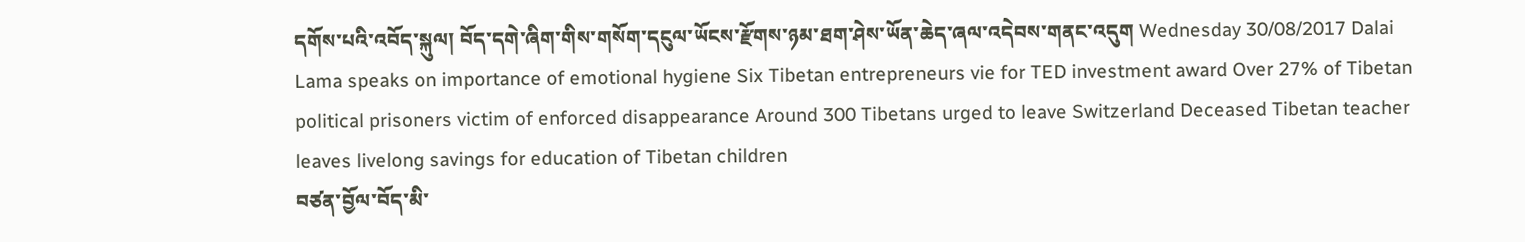དགོས་པའི་འབོད་སྐུལ། བོད་དགེ་ཞིག་གིས་གསོག་དངུལ་ཡོངས་རྫོགས་ཉམ་ཐག་ཤེས་ཡོན་ཆེད་ཞལ་འདེབས་གནང་འདུག Wednesday 30/08/2017 Dalai Lama speaks on importance of emotional hygiene Six Tibetan entrepreneurs vie for TED investment award Over 27% of Tibetan political prisoners victim of enforced disappearance Around 300 Tibetans urged to leave Switzerland Deceased Tibetan teacher leaves livelong savings for education of Tibetan children
བཙན་བྱོལ་བོད་མི་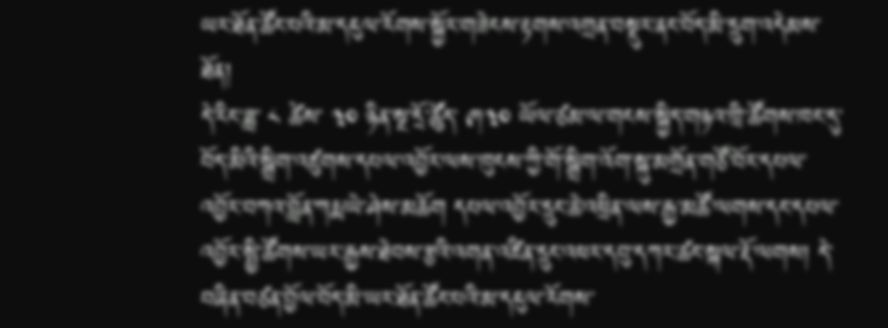ཡར་ཐོན་ཚོང་པའི་མ་དངུལ་རོགས་སྐྱོར་གཟེངས་རྟགས་འགྲན་བསྡུར་ནང་བོད་མི་དྲུག་འདེམས་ཐོན།
དེ་རིང་ཟླ་ ༨ ཚེས་ ༣༠ ཉིན་སྔ་དྲོ་ཚོུད་ ༩།༣༠ ཡོལ་ཙམ་ལ་གངས་སྐྱིད་གཉའ་ཁྲི་ཚོགས་ཁང་དུ་བོད་མིའི་སྒྲིག་འཛུགས་དཔལ་འབྱོར་ལས་ཁུངས་ཀྱི་གོ་སྒྲིག་འོག་སྐུ་མགྲོན་གཙོ་བོར་དཔལ་འབྱོར་བཀའ་བློན་ཀརྨ་ཡེ་ཤེས་མཆོག དཔལ་འབྱོར་དྲུང་ཆེ་འཕྲིན་ལས་རྒྱ་མཚོ་ལགས་དང་དཔལ་འབྱོར་སྤྱི་ཚོགས་ཡར་རྒྱས་ཐེབས་རྩའི་འགན་འཛིན་དྲུང་འཕར་དབུ་དཀར་ཚང་སྐལ་རྡོ་ལགས། དེ་བཞིན་བཙན་བྱོལ་བོད་མི་ཡར་ཐོན་ཚོང་པའི་མ་དངུལ་རོགས་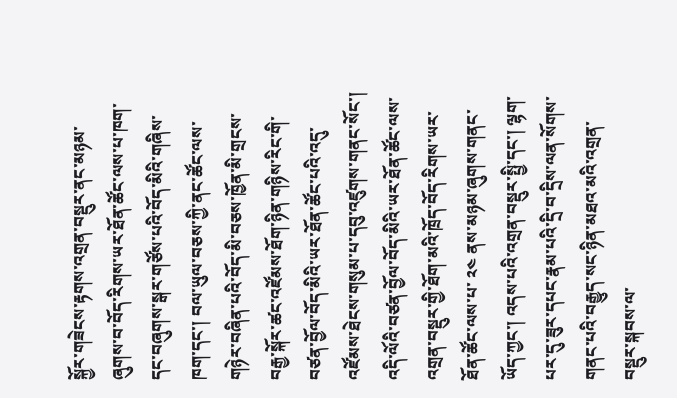སྐྱོར་གཟེངས་རྟགས་འགྲན་བསྡུར་ནང་མཉམ་ཞུགས་བ་བོད་རིགས་ཡར་ཐོན་ཚོང་ལས་པ་ཁག་དང་བཞུགས་སྒར་གཙོས་པའི་བོད་མིའི་གཞིས་ཁག་དང་། བལ་ཡུལ་བཅས་ཀྱི་ནང་ཚོང་ལས་གཉེར་བཞིན་པའི་བོད་མི་བཅས་ཁྱོན་མི་གྲངས་བརྒྱ་སྐོར་ཚང་འཛོམས་ཐོག་ཉིན་གཉིས་རིང་གི་བཙན་བྱོལ་བོད་མིའི་ཡར་ཐོན་ཚོང་པའི་འདུ་འཛོམས་ཐེངས་གསུམ་པ་དབུ་འཛུགས་གནང་སོང་། འདི་ལོའི་བཙན་བྱོལ་བོད་མིའི་ཡར་ཐོན་ཚོང་ལས་འགྲན་བསྡུར་གྱི་ཐོག་མའི་ཁྲོད་བོད་རིགས་ཡར་ཐོན་ཚོང་ལས་པ་ ༢༤ ནས་མཉམ་ཞུགས་གནང་ཡོད་ཀྱང་། འདས་པའི་འགྲན་བསྡུར་སྤྱི་དང་། ལྷག་པར་དུ་ཟུར་དཔང་རྣམ་པའི་དྲི་བ་དྲིས་ལན་སོགས་གནང་པའི་བརྒྱུད་སང་ཉིན་མཐའ་མའི་འགྲན་བསྡུར་སྐབས་ལ་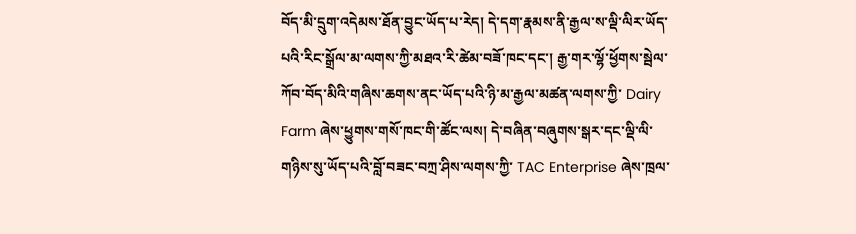བོད་མི་དྲུག་འདེམས་ཐོན་བྱུང་ཡོད་པ་རེད། དེ་དག་རྣམས་ནི་རྒྱལ་ས་ལྡི་ལིར་ཡོད་པའི་རིང་སྒྲོལ་མ་ལགས་ཀྱི་མཐའ་རི་ཚེམ་བཟོ་ཁང་དང་། རྒྱ་གར་ལྷོ་ཕྱོགས་སྦེལ་ཀོབ་བོད་མིའི་གཞིས་ཆགས་ནང་ཡོད་པའི་ཉི་མ་རྒྱལ་མཚན་ལགས་ཀྱི་ Dairy Farm ཞེས་ཕྱུགས་གསོ་ཁང་གི་ཚོང་ལས། དེ་བཞིན་བཞུགས་སྒར་དང་ལྡི་ལི་གཉིས་སུ་ཡོད་པའི་བློ་བཟང་བཀྲ་ཤིས་ལགས་ཀྱི་ TAC Enterprise ཞེས་ཁྲལ་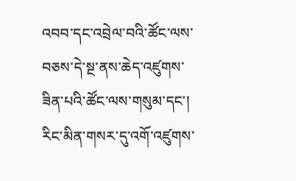འབབ་དང་འབྲེལ་བའི་ཚོང་ལས་བཅས་དེ་སྔ་ནས་ཆེད་འཛུགས་ཟིན་པའི་ཚོང་ལས་གསུམ་དང་། རིང་མིན་གསར་དུ་འགོ་འཛུགས་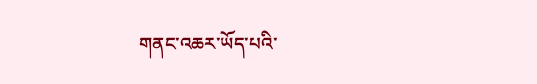གནང་འཆར་ཡོད་པའི་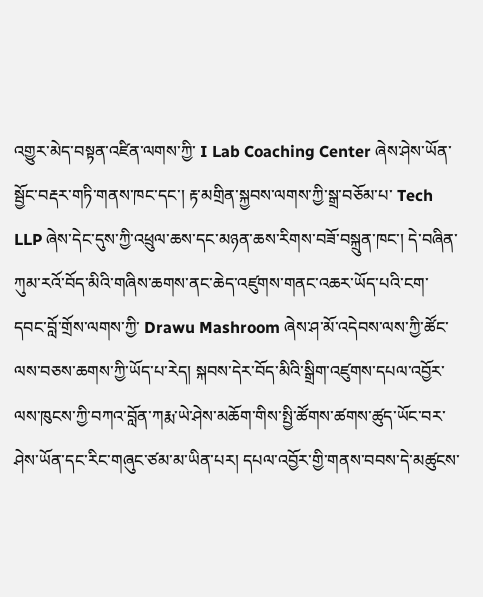འགྱུར་མེད་བསྟན་འཛིན་ལགས་ཀྱི་ I Lab Coaching Center ཞེས་ཤེས་ཡོན་སྦྱོང་བརྡར་གཏི་གནས་ཁང་དང་། རྟ་མགྲིན་སྐྱབས་ལགས་ཀྱི་སྒྲ་བཅོམ་པ་ Tech LLP ཞེས་དེང་དུས་ཀྱི་འཕྲུལ་ཆས་དང་མཉན་ཆས་རིགས་བཟོ་བསྐྲུན་ཁང་། དེ་བཞིན་ཀུམ་རའོ་བོད་མིའི་གཞིས་ཆགས་ནང་ཆེད་འཛུགས་གནང་འཆར་ཡོད་པའི་ངག་དབང་བློ་གྲོས་ལགས་ཀྱི་ Drawu Mashroom ཞེས་ཤ་མོ་འདེབས་ལས་ཀྱི་ཚོང་ལས་བཅས་ཆགས་ཀྱི་ཡོད་པ་རེད། སྐབས་དེར་བོད་མིའི་སྒྲིག་འཛུགས་དཔལ་འབྱོར་ལས་ཁུངས་ཀྱི་བཀའ་བློན་ཀརྨ་ཡེ་ཤེས་མཆོག་གིས་སྤྱི་ཚོགས་ཚགས་ཚུད་ཡོང་བར་ཤེས་ཡོན་དང་རིང་གཞུང་ཙམ་མ་ཡིན་པར། དཔལ་འབྱོར་གྱི་གནས་བབས་དེ་མཚུངས་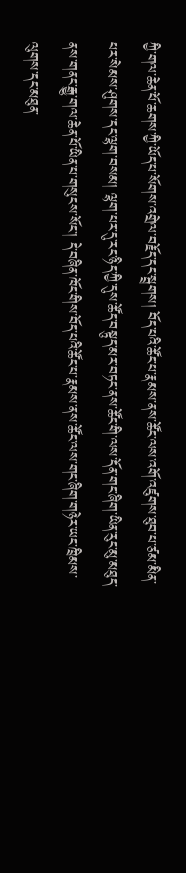ཀྱི་གལ་ཆེན་པོ་ཆགས་ཀྱི་ཡོད་པ་སོགས་འགྲེལ་བརྗོད་དང་སྦྲགས། བོད་པའི་ཚོང་པ་རྣམས་ནས་ཚོང་ལས་འགོ་འཛུགས་ཐུབ་པ་ཙམ་མིན་པར་སེམས་ཤུགས་དང་ལྷག་བསམ། ལྷག་པར་དུ་རང་ཉིད་ཀྱི་དུས་ཚོད་བསྟུད་མར་བཏང་ནས་ཚོང་གི་ལས་དོན་གང་ཞིག་ཡིན་རུང་མུ་མཐུད་ནས་གནང་རྒྱུ་གལ་ཆེན་པོ་ཡིན་པ་གསུངས་སོང་། དེ་བཞིན་ཁོང་གིས་བོད་པའི་ཚོང་པ་རྣམས་ནས་ཚོང་ལས་གང་ཞིག་གཉེར་ཡང་ཁྲིམས་ལུགས་དང་མཐུན་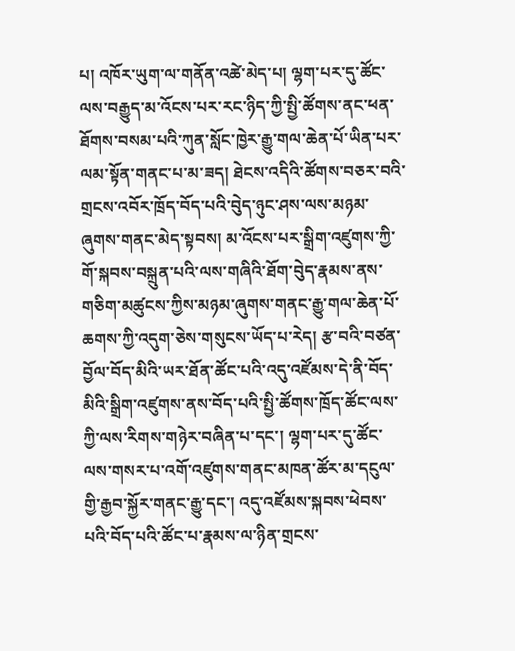པ། འཁོར་ཡུག་ལ་གནོན་འཚེ་མེད་པ། ལྷག་པར་དུ་ཚོང་ལས་བརྒྱུད་མ་འོངས་པར་རང་ཉིད་ཀྱི་སྤྱི་ཚོགས་ནང་ཕན་ཐོགས་བསམ་པའི་ཀུན་སློང་ཁྱེར་རྒྱུ་གལ་ཆེན་པོ་ཡིན་པར་ལམ་སྟོན་གནང་པ་མ་ཟད། ཐེངས་འདིའི་ཚོགས་བཅར་བའི་གྲངས་འབོར་ཁྲོད་བོད་པའི་བེུད་ཉུང་ཤས་ལས་མཉམ་ཞུགས་གནང་མེད་སྟབས། མ་འོངས་པར་སྒྲིག་འཛུགས་ཀྱི་གོ་སྐབས་བསྐྲུན་པའི་ལས་གཞིའི་ཐོག་བེུད་རྣམས་ནས་གཅིག་མཚུངས་ཀྱིས་མཉམ་ཞུགས་གནང་རྒྱུ་གལ་ཆེན་པོ་ཆགས་ཀྱི་འདུག་ཅེས་གསུངས་ཡོད་པ་རེད། རྩ་བའི་བཙན་བྱོལ་བོད་མིའི་ཡར་ཐོན་ཚོང་པའི་འདུ་འཛོམས་དེ་ནི་བོད་མིའི་སྒྲིག་འཛུགས་ནས་བོད་པའི་སྤྱི་ཚོགས་ཁྲོད་ཚོང་ལས་ཀྱི་ལས་རིགས་གཉེར་བཞིན་པ་དང་། ལྷག་པར་དུ་ཚོང་ལས་གསར་པ་འགོ་འཛུགས་གནང་མཁན་ཚོར་མ་དངུལ་གྱི་རྒྱབ་སྐྱོར་གནང་རྒྱུ་དང་། འདུ་འཛོམས་སྐབས་ཕེབས་པའི་བོད་པའི་ཚོང་པ་རྣམས་ལ་ཉིན་གྲངས་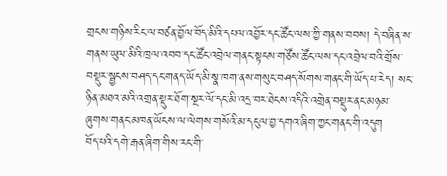གྲངས་གཉིས་རིང་ལ་བཙན་བྱོལ་བོད་མིའི་དཔལ་འབྱོར་དང་ཚོང་ལས་ཀྱི་གནས་བབས། དེ་བཞིན་ས་གནས་ཡུལ་མིའི་ཁྲལ་འབབ་དང་ཚོང་འབྲེལ་གནང་སྟངས་གཙོས་ཚོང་ལས་དང་འབྲེལ་བའི་གྲོས་བསྡུར་སྦྱངས་བཤད་དང་གནད་ཡོད་མི་སྣ་ཁག་ནས་གསུང་བཤད་སོགས་གནང་གི་ཡོད་པ་རེད། སང་ཉིན་མཐའ་མའི་འགྲན་སྡུར་ཐོག་སྔར་ལོ་དང་མི་འདྲ་བར་ཐེངས་འདིའི་འགྲེན་བསྡུར་ནང་མཉམ་ཞུགས་གནང་མཁན་ཡོངས་ལ་ལེགས་གསོའི་མ་དངུལ་བྱ་དགའ་ཞིག་ཀྱང་གནང་གི་འདུག
བོད་པའི་དགེ་རྒན་ཞིག་གིས་རང་གི་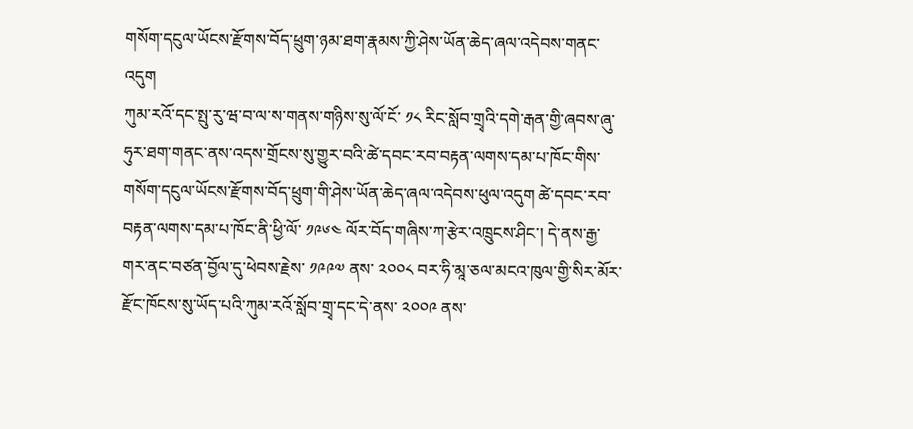གསོག་དངུལ་ཡོངས་རྫོགས་བོད་ཕྲུག་ཉམ་ཐག་རྣམས་ཀྱི་ཤེས་ཡོན་ཆེད་ཞལ་འདེབས་གནང་འདུག
ཀུམ་རའོ་དང་སྤུ་རུ་ཝ་བ་ལ་ས་གནས་གཉིས་སུ་ལོ་ངོ་ ༡༨ རིང་སློབ་གྲྭའི་དགེ་རྒན་གྱི་ཞབས་ཞུ་ཧུར་ཐག་གནང་ནས་འདས་གྲོངས་སུ་གྱུར་བའི་ཚེ་དབང་རབ་བརྟན་ལགས་དམ་པ་ཁོང་གིས་གསོག་དངུལ་ཡོངས་རྫོགས་བོད་ཕྲུག་གི་ཤེས་ཡོན་ཆེད་ཞལ་འདེབས་ཕུལ་འདུག ཚེ་དབང་རབ་བརྟན་ལགས་དམ་པ་ཁོང་ནི་ཕྱི་ལོ་ ༡༩༦༤ ལོར་བོད་གཞིས་ཀ་རྩེར་འཁྲུངས་ཤིང་། དེ་ནས་རྒྱ་གར་ནང་བཙན་བྱོལ་དུ་ཕེབས་རྗེས་ ༡༩༩༧ ནས་ ༢༠༠༨ བར་ཧི་མཱ་ཅལ་མངའ་ཁུལ་གྱི་སིར་མོར་རྫོང་ཁོངས་སུ་ཡོད་པའི་ཀུམ་རའོ་སློབ་གྲྭ་དང་དེ་ནས་ ༢༠༠༩ ནས་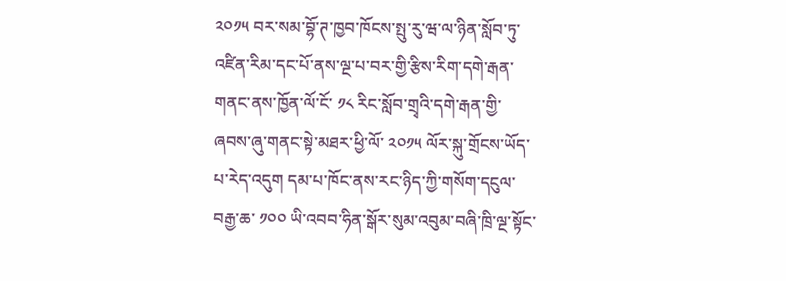༢༠༡༥ བར་སམ་བྷོ་ཊ་ཁྱབ་ཁོངས་སྤུ་རུ་ཝ་ལ་ཉིན་སློབ་ཏུ་འཛིན་རིམ་དང་པོ་ནས་ལྔ་པ་བར་གྱི་རྩིས་རིག་དགེ་རྒན་གནང་ནས་ཁྱོན་ལོ་ངོ་ ༡༨ རིང་སློབ་གྲྭའི་དགེ་རྒན་གྱི་ཞབས་ཞུ་གནང་སྟེ་མཐར་ཕྱི་ལོ་ ༢༠༡༥ ལོར་སྐུ་གྲོངས་ཡོད་པ་རེད་འདུག དམ་པ་ཁོང་ནས་རང་ཉིད་ཀྱི་གསོག་དངུལ་བརྒྱ་ཆ་ ༡༠༠ ཡི་འབབ་ཧིན་སྒོར་སུམ་འབུམ་བཞི་ཁྲི་ལྔ་སྟོང་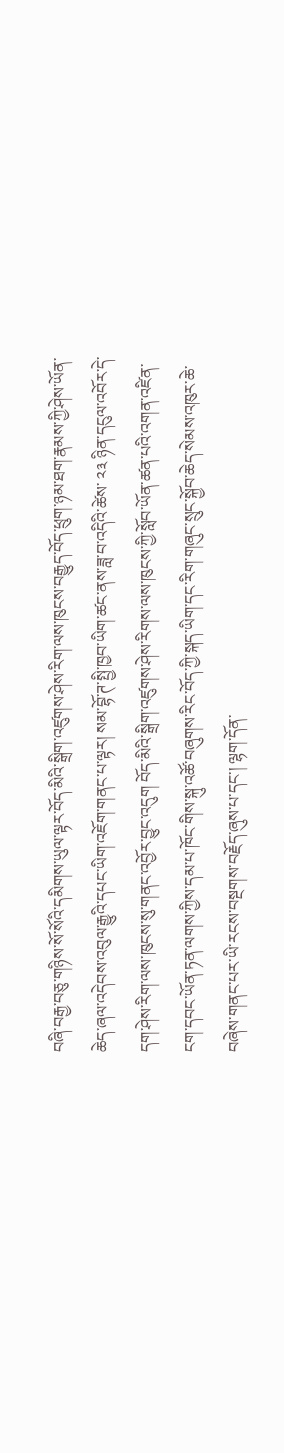བཞི་བརྒྱ་བཅུ་གཉིས་སོ་སོའི་དམིགས་ཡུལ་ལྟར་བོད་མིའི་སྒྲིག་འཛུགས་ཤེས་རིག་ལས་ཁུངས་བརྒྱུད་བོད་ཕྲུག་ཉམ་ཐག་རྣམས་ཀྱི་ཤེས་ཡོན་ཆེད་ཞལ་འདེབས་འབུལ་རྒྱུའི་དཔང་ཡིག་འཇོག་གནང་པ་ལྟར། སམ་བྷོ་ཊ་སྤྱི་ཁྱབ་ཡིག་ཚང་ནས་ཟླ་བ་འདིའི་ཚེས་ ༢༣ ཉིན་དངུལ་འབོར་དེ་དག་ཤེས་རིག་ལས་ཁུངས་སུ་གནང་འབྱོར་བྱུང་འདུག བོད་མིའི་སྒྲིག་འཛུགས་ཤེས་རིགས་ལས་ཁུངས་ཀྱི་སློབ་ཡོན་ཚན་པའི་འགན་འཛིན་ངག་དབང་ཡོན་ཏན་ལགས་ཀྱིས་དམ་པ་ཁོང་གིས་སྐུ་འཚོ་བཞུགས་རིང་བོད་ཀྱི་སྐད་ཡིག་དང་རིག་གཞུང་སྲུང་སྐྱོབ་ཆེད་སེམས་འཁུར་ཆེ་བཞེས་གནང་པར་ཡི་རངས་བསྔགས་བརྗོད་ཞུས་པ་དང་། ལྷག་དོན་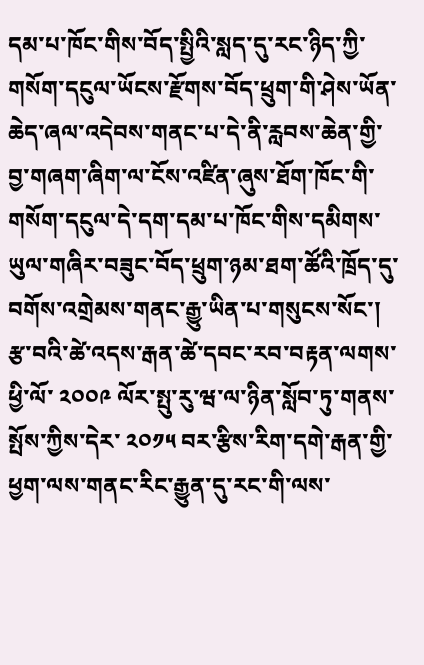དམ་པ་ཁོང་གིས་བོད་སྤྱིའི་སླད་དུ་རང་ཉིད་ཀྱི་གསོག་དངུལ་ཡོངས་རྫོགས་བོད་ཕྲུག་གི་ཤེས་ཡོན་ཆེད་ཞལ་འདེབས་གནང་པ་དེ་ནི་རླབས་ཆེན་གྱི་བྱ་གཞག་ཞིག་ལ་ངོས་འཛིན་ཞུས་ཐོག་ཁོང་གི་གསོག་དངུལ་དེ་དག་དམ་པ་ཁོང་གིས་དམིགས་ཡུལ་གཞིར་བཟུང་བོད་ཕྲུག་ཉམ་ཐག་ཚོའི་ཁྲོད་དུ་བགོས་འགྲེམས་གནང་རྒྱུ་ཡིན་པ་གསུངས་སོང་། རྩ་བའི་ཚེ་འདས་རྒན་ཚེ་དབང་རབ་བརྟན་ལགས་ཕྱི་ལོ་ ༢༠༠༩ ལོར་སྤུ་རུ་ཝ་ལ་ཉིན་སློབ་ཏུ་གནས་སྤོས་ཀྱིས་དེར་ ༢༠༡༥ བར་རྩིས་རིག་དགེ་རྒན་གྱི་ཕྱག་ལས་གནང་རིང་རྒྱུན་དུ་རང་གི་ལས་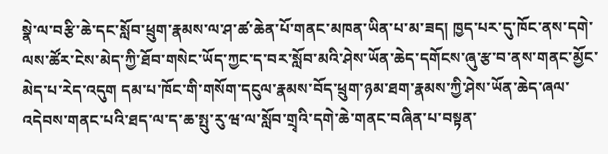སྣེ་ལ་བརྩི་ཆེ་དང་སློབ་ཕྲུག་རྣམས་ལ་ཤ་ཚ་ཆེན་པོ་གནང་མཁན་ཡིན་པ་མ་ཟད། ཁྱད་པར་དུ་ཁོང་ནས་དགེ་ལས་ཚོར་ངེས་མེད་ཀྱི་ཐོབ་གསེང་ཡོད་ཀྱང་ད་བར་སློབ་མའི་ཤེས་ཡོན་ཆེད་དགོངས་ཞུ་རྩ་བ་ནས་གནང་མྱོང་མེད་པ་རེད་འདུག དམ་པ་ཁོང་གི་གསོག་དངུལ་རྣམས་བོད་ཕྲུག་ཉམ་ཐག་རྣམས་ཀྱི་ཤེས་ཡོན་ཆེད་ཞལ་འདེབས་གནང་པའི་ཐད་ལ་ད་ཆ་སྤུ་རུ་ཝ་ལ་སློབ་གྲྭའི་དགེ་ཆེ་གནང་བཞིན་པ་བསྟན་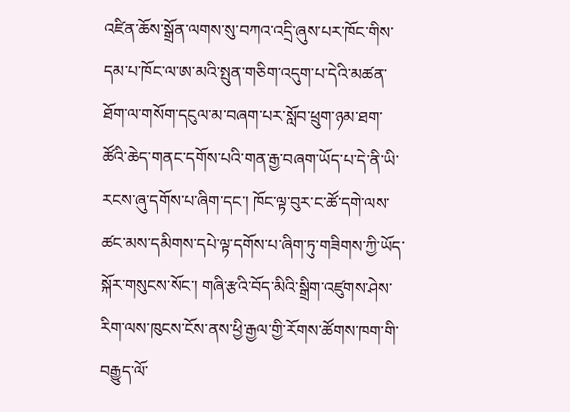འཛིན་ཆོས་སྒྲོན་ལགས་སུ་བཀའ་འདྲི་ཞུས་པར་ཁོང་གིས་དམ་པ་ཁོང་ལ་ཨ་མའི་སྤུན་གཅིག་འདུག་པ་དེའི་མཚན་ཐོག་ལ་གསོག་དངུལ་མ་བཞག་པར་སློབ་ཕྲུག་ཉམ་ཐག་ཚོའི་ཆེད་གནང་དགོས་པའི་གན་རྒྱ་བཞག་ཡོད་པ་དེ་ནི་ཡི་རངས་ཞུ་དགོས་པ་ཞིག་དང་། ཁོང་ལྟ་བུར་ང་ཚོ་དགེ་ལས་ཚང་མས་དམིགས་དཔེ་ལྟ་དགོས་པ་ཞིག་ཏུ་གཟིགས་ཀྱི་ཡོད་སྐོར་གསུངས་སོང་། གཞི་རྩའི་བོད་མིའི་སྒྲིག་འཛུགས་ཤེས་རིག་ལས་ཁུངས་ངོས་ནས་ཕྱི་རྒྱལ་གྱི་རོགས་ཚོགས་ཁག་གི་བརྒྱུད་ལོ་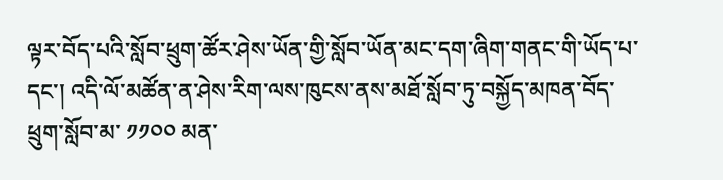ལྟར་བོད་པའི་སློབ་ཕྲུག་ཚོར་ཤེས་ཡོན་གྱི་སློབ་ཡོན་མང་དག་ཞིག་གནང་གི་ཡོད་པ་དང་། འདི་ལོ་མཚོན་ན་ཤེས་རིག་ལས་ཁུངས་ནས་མཐོ་སློབ་ཏུ་བསྐྱོད་མཁན་བོད་ཕྲུག་སློབ་མ་ ༡༡༠༠ མན་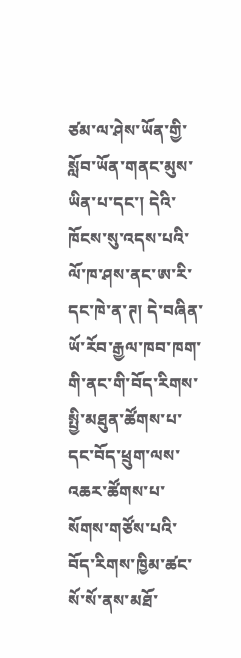ཙམ་ལ་ཤེས་ཡོན་གྱི་སློབ་ཡོན་གནང་མུས་ཡིན་པ་དང་། དེའི་ཁོངས་སུ་འདས་པའི་ལོ་ཁ་ཤས་ནང་ཨ་རི་དང་ཁེ་ན་ཊ། དེ་བཞིན་ཡོ་རོབ་རྒྱལ་ཁབ་ཁག་གི་ནང་གི་བོད་རིགས་སྤྱི་མཐུན་ཚོགས་པ་དང་བོད་ཕྲུག་ལས་འཆར་ཚོགས་པ་སོགས་གཙོས་པའི་བོད་རིགས་ཁྱིམ་ཚང་སོ་སོ་ནས་མཐོ་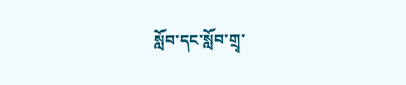སློབ་དང་སློབ་གྲྭ་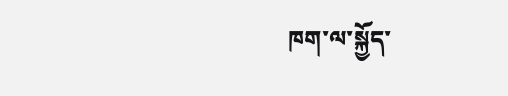ཁག་ལ་སྐྱོད་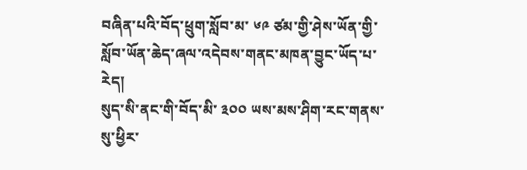བཞིན་པའི་བོད་ཕྲུག་སློབ་མ་ ༦༩ ཙམ་གྱི་ཤེས་ཡོན་གྱི་སློབ་ཡོན་ཆེད་ཞལ་འདེབས་གནང་མཁན་བྱུང་ཡོད་པ་རེད།
སུད་སི་ནང་གི་བོད་མི་ ༣༠༠ ཡས་མས་ཤིག་རང་གནས་སུ་ཕྱིར་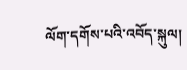ལོག་དགོས་པའི་འབོད་སྐུལ།